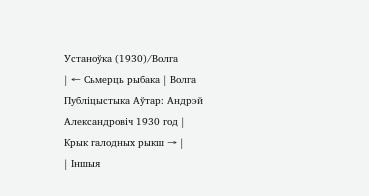Устаноўка (1930)/Волга
| ← Сьмерць рыбака | Волга Публіцыстыка Аўтар: Андрэй Александровіч 1930 год |
Крык галодных рыкш → |
| Іншыя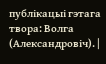публікацыі гэтага твора: Волга (Александровіч). |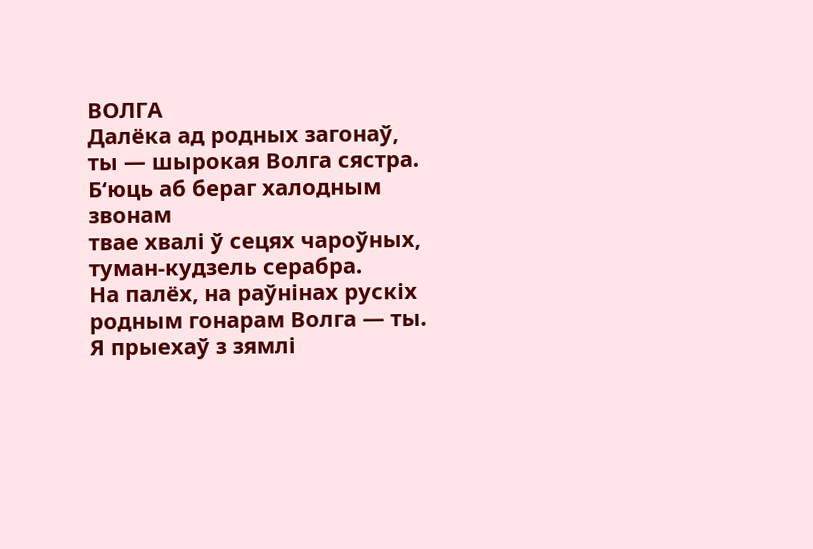ВОЛГА
Далёка ад родных загонаў,
ты — шырокая Волга сястра.
Б‘юць аб бераг халодным звонам
твае хвалі ў сецях чароўных,
туман-кудзель серабра.
На палёх, на раўнінах рускіх
родным гонарам Волга — ты.
Я прыехаў з зямлі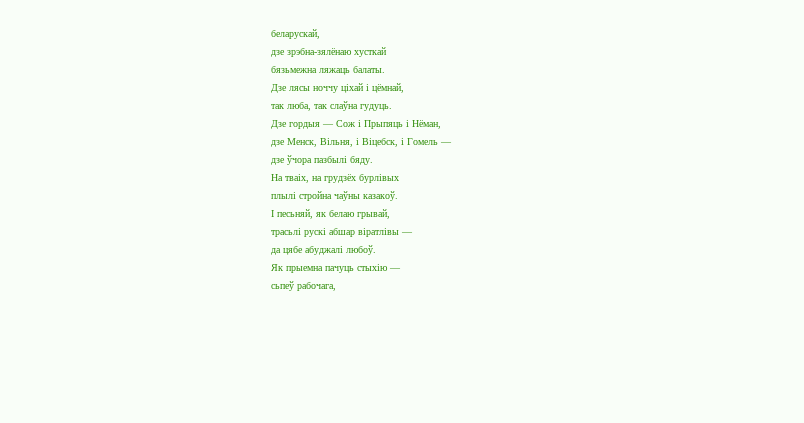беларускай,
дзе зрэбна-зялёнаю хусткай
бязьмежна ляжаць балаты.
Дзе лясы ноччу ціхай і цёмнай,
так люба, так слаўна гудуць.
Дзе гордыя — Сож і Прыпяць і Нёман,
дзе Менск, Вільня, і Віцебск, і Гомель —
дзе ўчора пазбылі бяду.
На тваіх, на грудзёх бурлівых
плылі стройна чаўны казакоў.
І песьняй, як белаю грывай,
трасьлі рускі абшар віратлівы —
да цябе абуджалі любоў.
Як прыемна пачуць стыхію —
сьпеў рабочага,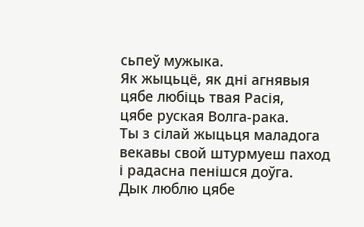сьпеў мужыка.
Як жыцьцё, як дні агнявыя
цябе любіць твая Расія,
цябе руская Волга-рака.
Ты з сілай жыцьця маладога
векавы свой штурмуеш паход
і радасна пенішся доўга.
Дык люблю цябе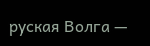руская Волга —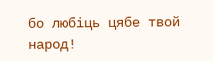бо любіць цябе твой народ!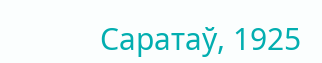Саратаў, 1925